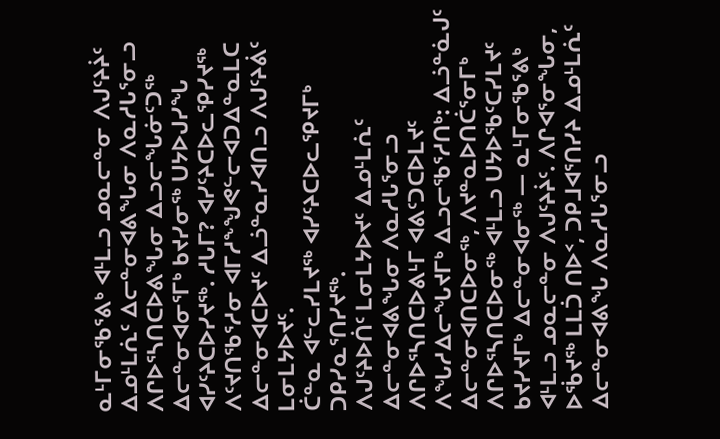ᓇᒻᒥᓂᖃᕐᕕᒃ ᐊᒻᒪᓗ ᓄᓇᓕᓐᓂ ᐱᒍᑦᔨᔩᑦ
ᐃᓄᒻᒪᕇᑦ ᐃᓕᓐᓂᐊᕕᖓᓂ ᐱᓇᓱᒐᕐᓂᓗ ᐱᒋᐅᕐᓴᑎᑕᐅᕕᖓᓂ ᐃᓗᓕᖓᓃᑦᑐᖅ ᐃᓕᓐᓂᐊᓂᕐᒥᒃ ᑲᔪᓯᓂᖅ ᑌᔭᐅᒍᓯᖓ ᐊᓯᑦᔨᑕᐅᓯᔪᖅ. ᓱᒐᒥ? ᐊᓯᑦᔨᑕᐅᓚᕿᓯᔪᖅ ᐱᑦᔪᑎᖃᕐᓱᓂ ᐊᒥᓱᖕᖑᕙᓪᓕᐊᑐᐃᓐᓇᒪᑕ ᐃᓕᓐᓂᐊᑕᐅᔪᑦ ᐃᓘᓐᓇᓯᐊᑎᓗ ᐱᒍᑦᔨᕖᑦ ᒪᓂᒪᔭᐅᔪᑦ.
ᑖᓐᓇ ᐊᓪᓚᓯᒪᔪᖅ ᐊᓯᑦᔨᑕᐅᓚᕿᔪᒥᒃ ᑐᑭᓯᓇᕐᑎᓯᔪᖅ.
ᐱᒍᑦᔨᐅᑏᑦ ᒪᓂᒪᔭᐅᔪᑦ ᐃᓄᒻᒪᕇᑦ ᐃᓕᓐᓂᐊᕕᖓᓂ ᐱᓇᓱᒐᕐᓂᓗ ᐱᒋᐅᕐᓴᑎᑕᐅᕕᒻᒥ ᐊᕕᑦᑐᑕᐅᒪᔪᑦ ᐱᖓᓱᐃᓕᖓᔪᒥᒃ ᐃᓗᓕᖃᕐᓱᑎᒃ: ᐃᓘᓐᓈᒍᑦ ᐃᓕᓐᓂᐊᑎᑕᐅᓂᖅ, ᐱᔪᓐᓇᐅᑎᑖᕐᓂᒥᒃ ᐱᒋᐅᕐᓴᑎᑕᐅᓂᖅ ᐊᒻᒪᓗ ᑌᔭᐅᖃᑦᑕᓯᒪᔪᑦ ᑲᔪᓯᔪᒥᒃ ᐃᓕᓐᓂᐊᓂᖅ — ᓇᒻᒥᓂᖃᕐᕕᒃ ᐊᒻᒪᓗ ᓄᓇᓕᓐᓂ ᐱᒍᑦᔨᔩᑦ. ᐱᒋᐊᕐᓂᖓᓂ, ᐅᖄᔪᖅ ᒪᒪᑑ ᑎᐅᑉ, ᑐᑭᒧᐊᕐᑎᓯᔨ ᐃᓄᒻᒪᕇᑦ ᐃᓕᓐᓂᐊᕕᖓ ᐱᓇᓱᒐᕐᓂᓗ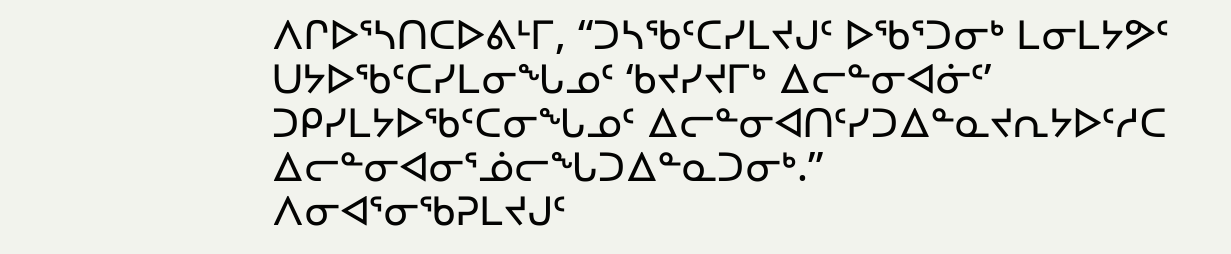ᐱᒋᐅᕐᓴᑎᑕᐅᕕᒻᒥ, “ᑐᓴᖃᑦᑕᓯᒪᔪᒍᑦ ᐅᖃᕐᑐᓂᒃ ᒪᓂᒪᔭᕗᑦ ᑌᔭᐅᖃᑦᑕᓯᒪᓂᖓᓄᑦ ‘ᑲᔪᓯᔪᒥᒃ ᐃᓕᓐᓂᐊᓃᑦ’ ᑐᑭᓯᒪᔭᐅᖃᑦᑕᓂᖓᓄᑦ ᐃᓕᓐᓂᐊᑎᑦᓯᑐᐃᓐᓇᔪᕆᔭᐅᑦᓱᑕ ᐃᓕᓐᓂᐊᓂᕐᓅᓕᖓᑐᐃᓐᓇᑐᓂᒃ.”
ᐱᓂᐊᕐᓂᖃᕈᒪᔪᒍᑦ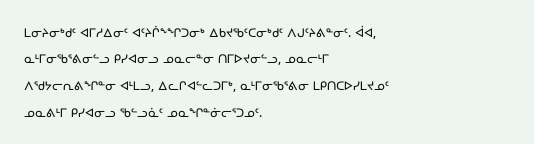ᒪᓂᔨᓂᒃᑯᑦ ᐊᒥᓱᐃᓂᑦ ᐊᑦᔨᒌᖕᖏᑐᓂᒃ ᐃᑲᔪᖃᑦᑕᓂᒃᑯᑦ ᐱᒍᑦᔨᕕᓐᓂᑦ. ᐋᐊ, ᓇᒻᒥᓂᖃᕐᕕᓂᓪᓗ ᑭᓯᐊᓂᓗ ᓄᓇᓕᓐᓂ ᑎᒥᐅᔪᓂᓪᓗ, ᓄᓇᓕᒻᒥ ᐱᖁᔭᓕᕆᕕᖏᓐᓂ ᐊᒻᒪᓗ, ᐃᓚᒋᐊᓪᓚᑐᒥᒃ, ᓇᒻᒥᓂᖃᕐᕕᓂ ᒪᑭᑎᑕᐅᓯᒪᔪᓄᑦ ᓄᓇᕕᒻᒥ ᑭᓯᐊᓂᓗ ᖃᓪᓗᓈᑦ ᓄᓇᖏᓐᓃᓕᕐᑐᓄᑦ.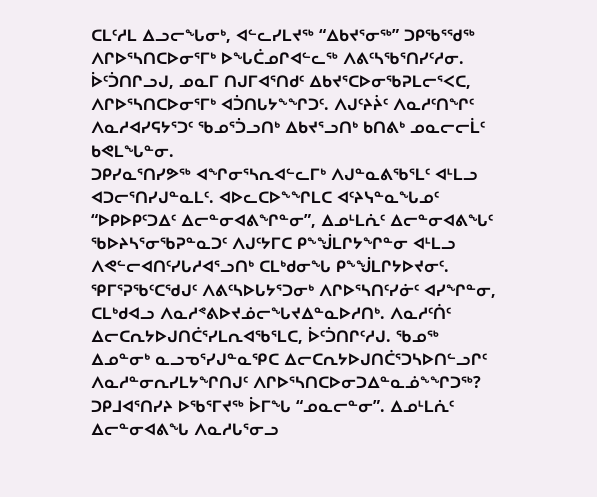ᑕᒪᑦᓱᒪ ᐃᓗᓕᖓᓂᒃ, ᐊᓪᓚᓯᒪᔪᖅ “ᐃᑲᔪᕐᓂᖅ” ᑐᑭᖃᕐᖁᖅ ᐱᒋᐅᕐᓴᑎᑕᐅᓂᕐᒥᒃ ᐅᖓᑖᓄᒋᐊᓪᓚᖅ ᐱᕕᑦᓴᖃᕐᑎᓯᑦᓱᓂ. ᐆᑦᑑᑎᒋᓗᒍ, ᓄᓇᒥ ᑎᒍᒥᐊᕐᑎᑯᑦ ᐃᑲᔪᕐᑕᐅᓂᖃᕈᒪᓕᕐᐸᑕ, ᐱᒋᐅᕐᓴᑎᑕᐅᓂᕐᒥᒃ ᐊᑑᑎᒐᔭᖕᖏᑐᑦ. ᐱᒍᑦᔨᔩᑦ ᐱᓇᓱᑦᑎᖏᑦ ᐱᓇᓱᐊᓯᕋᔭᕐᑐᑦ ᖃᓄᕐᑑᓗᑎᒃ ᐃᑲᔪᕐᓗᑎᒃ ᑲᑎᕕᒃ ᓄᓇᓕᓕᒫᑦ ᑲᕙᒪᖓᓐᓂ.
ᑐᑭᓯᓇᕐᑎᓯᕗᖅ ᐊᖏᓂᕐᓴᕆᐊᓪᓚᒥᒃ ᐱᒍᓐᓇᕕᖃᕐᒪᑦ ᐊᒻᒪᓗ ᐊᑐᓕᕐᑎᓯᒍᓐᓇᒪᑦ. ᐊᐅᓚᑕᐅᖕᖏᒪᑕ ᐊᑦᔨᓭᓐᓇᖓᓄᑦ “ᐅᑭᐅᑭᑦᑐᐃᑦ ᐃᓕᓐᓂᐊᕕᖏᓐᓂ”, ᐃᓄᒻᒪᕇᑦ ᐃᓕᓐᓂᐊᕕᖓᑦ ᖃᐅᔨᓴᕐᓂᖃᕈᓐᓇᑐᑦ ᐱᒍᑦᔭᒥᑕ ᑭᖕᖒᒪᒋᔭᖏᓐᓂ ᐊᒻᒪᓗ ᐱᕙᓪᓕᐊᑎᑦᓯᒐᓱᐊᕐᓗᑎᒃ ᑕᒪᒃᑯᓂᖓ ᑭᖕᖒᒪᒋᔭᐅᔪᓂᑦ.
ᕿᒥᕐᕈᖃᑦᑕᖁᒍᑦ ᐱᕕᑦᓴᐅᒐᔭᕐᑐᓂᒃ ᐱᒋᐅᕐᓴᑎᑦᓯᓃᑦ ᐊᓯᖏᓐᓂ, ᑕᒪᒃᑯᐊᓗ ᐱᓇᓱᕝᕕᐅᔪᓅᓕᖓᔪᐃᓐᓇᐅᓱᑎᒃ. ᐱᓇᓱᑦᑏᑦ ᐃᓕᑕᕆᔭᐅᒍᑎᑖᕐᓯᒪᕆᐊᖃᕐᒪᑕ, ᐆᑦᑑᑎᒋᑦᓱᒍ. ᖃᓄᖅ ᐃᓄᓐᓂᒃ ᓇᓗᓀᕐᓯᒍᓐᓇᕿᑕ ᐃᓕᑕᕆᔭᐅᒍᑎᑖᕐᑐᓴᐅᑎᓪᓗᒋᑦ ᐱᓇᓱᓐᓂᕆᓯᒪᔭᖏᑎᒍᑦ ᐱᒋᐅᕐᓴᑎᑕᐅᓂᑐᐃᓐᓇᓅᖕᖏᑐᖅ?
ᑐᑭᒧᐊᕐᑎᓯᔨ ᐅᖃᕐᒥᔪᖅ ᐆᒥᖓ “ᓄᓇᓕᓐᓂ”. ᐃᓄᒻᒪᕇᑦ ᐃᓕᓐᓂᐊᕕᖓ ᐱᓇᓱᒐᕐᓂᓗ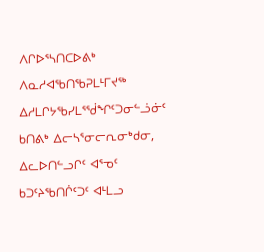ᐱᒋᐅᕐᓴᑎᑕᐅᕕᒃ ᐱᓇᓱᐊᖃᑎᖃᕈᒪᒻᒥᔪᖅ ᐃᓱᒪᒋᔭᖃᓯᒪᕐᖂᖏᑦᑐᓂᓪᓘᓃᑦ ᑲᑎᕕᒃ ᐃᓕᓴᕐᓂᓕᕆᓂᒃᑯᓂ, ᐃᓚᐅᑎᓪᓗᒋᑦ ᐊᕐᓀᑦ ᑲᑐᑦᔨᖃᑎᒌᑦᑐᑦ ᐊᒻᒪᓗ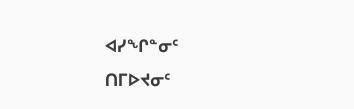ᐊᓯᖏᓐᓂᑦ ᑎᒥᐅᔪᓂᑦ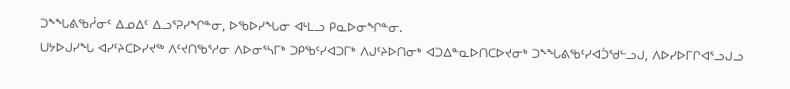ᑐᖕᖓᕕᖃᓲᓂᑦ ᐃᓄᐃᑦ ᐃᓗᕐᕈᓯᖏᓐᓂ, ᐅᖃᐅᓯᖓᓂ ᐊᒻᒪᓗ ᑭᓇᐅᓂᖏᓐᓂ.
ᑌᔭᐅᒍᓯᖓ ᐊᓯᑦᔨᑕᐅᓯᔪᖅ ᐱᑦᔪᑎᖃᕐᓱᓂ ᐱᐅᓂᕐᓴᒥᒃ ᑐᑭᖃᑦᓯᐊᑐᒥᒃ ᐱᒍᑦᔨᐅᑎᓂᒃ ᐊᑐᐃᓐᓇᐅᑎᑕᐅᔪᓂᒃ ᑐᖕᖓᕕᖃᑦᓯᐊᑑᖁᓪᓗᒍ, ᐱᐅᓯᐅᒥᒋᐊᕐᓗᒍᓗ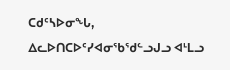ᑕᑯᑦᓴᐅᓂᖓ, ᐃᓚᐅᑎᑕᐅᑦᓯᐊᓂᖃᖁᓪᓗᒍᓗ ᐊᒻᒪᓗ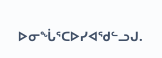ᐅᓂᖔᕐᑕᐅᓯᐊᖁᓪᓗᒍ.